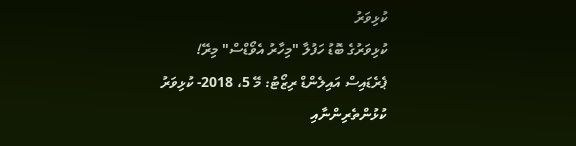ކުޅިވަރު
ކުޅިވަރުގެ ބޮޑު ހަފުލާ "މިހާރު އެވޯޑްސް" މިރޭ!
ޕެރެޑައިސް އައިލެންޑް ރިޒޯޓު: މޭ 5، 2018- ކުޅިވަރު ކުޅުންތެރިންނާއި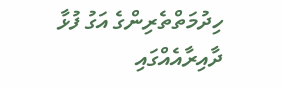ހިދުމަތްތެރިންގެ އަގު ފުޅާ ދާއިރާއެއްގައި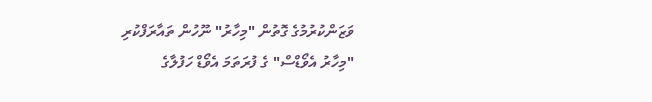ވަޒަންކުރުމުގެ ގޮތުން "މިހާރު" ނޫހުން ތައާރަފްކުރި "މިހާރު އެވޯޑްސް" ގެ ފުރަތަމަ އެވޯޑް ހަފުލާގެ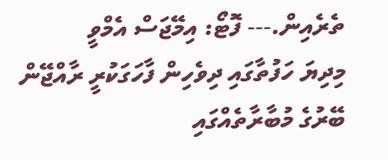ތެރެއިން.--- ފޮޓޯ: އިމޭޖަސް އެމްވީ
މިދިޔަ ހަފުތާގައި ދިވެހިން ފާހަގަކުރީ ރާއްޖޭން ބޭރުގެ މުބާރާތެއްގައި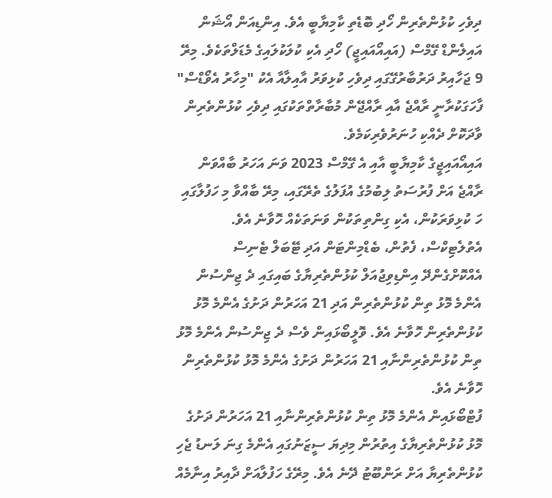ދިވެހި ކުޅުންތެރިން ހޯދި ބޮޑެތި ކާމިޔާބީ އެވެ. އިންޑިއަން އޯޝަން އައިލެންޑް ގޭމްސް (އައިއޯއައިޖީ) ހޯދި އެކި ކުލަކުލައިގެ މެޑަލްތަކެވެ. މިރޭ 9 ޖަހާއިރު ދަރުބާރުގޭގައި ދިވެހި ކުޅިވަރު އާއިލާއާ އެކު "މިހާރު އެވޯޑްސް" ފާހަގަކުރާނީ ރާއްޖެ އާއި ރާއްޖޭން މުބާރާތްތަކުގައި ދިވެހި ކުޅުންތެރިން ވާދަކޮށް ދެއްކި ހުނަރުވެރިކަމެވެ.
އައިއޯއައިޖީގެ ކާމިޔާބީ އާއި އެ ގޭމްސް 2023 ވަނަ އަހަރު ބާއްވަން ރާއްޖެ އަށް ފުރުސަތު ލިބުމުގެ އުފަލުގެ ތެރޭގައި، މިރޭ ބާއްވާ މި ހަފުލާގައި ހަ ކުޅިވަރަކުން، އެކި ގިންތިތަކުން ވަނަތަކެއް ހޮވާނެ އެވެ.
އެތުލެޓިކްސް، ފެތުން، ބެޑްމިންޓަން އަދި ޓޭބަލް ޓެނިސް އެއްކޮށްގެންދޭ އިންޑިވިޖުއަލް ކުޅުންތެރިޔާގެ ބައިގައި ދެ ޖިންސުން އެންމެ މޮޅު ތިން ކުޅުންތެރިން އަދި 21 އަހަރުން ދަށުގެ އެންމެ މޮޅު ކުޅުންތެރިން ހޮވާނެ އެވެ. ވޮލީބޯޅައިން ވެސް ދެ ޖިންސުން އެންމެ މޮޅު ތިން ކުޅުންތެރިންނާއި 21 އަހަރުން ދަށުގެ އެންމެ މޮޅު ކުޅުންތެރިން ހޮވާނެ އެވެ.
ފުޓްބޯޅައިން އެންމެ މޮޅު ތިން ކުޅުންތެރިންނާއި 21 އަހަރުން ދަށުގެ މޮޅު ކުޅުންތެރިޔާގެ އިތުރުން މިދިޔަ ސީޒަނުގައި އެންމެ ގިނަ ލަނޑު ޖެހި ކުޅުންތެރިޔާ އަށް ރަންބޫޓު ދޭނެ އެވެ. މިރޭގެ ހަފުލާއަށް ދާއިރު އިނާމެއް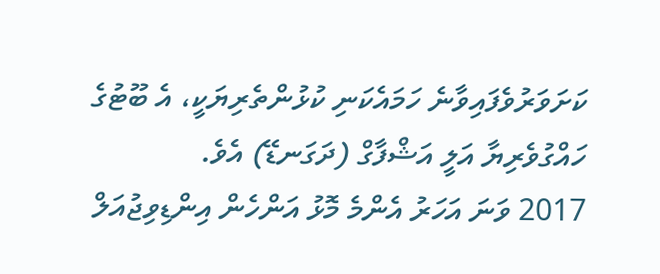ކަށަވަރުވެފައިވާނެ ހަމައެކަނި ކުޅުންތެރިޔަކީ، އެ ބޫޓުގެ ހައްގުވެރިޔާ އަލީ އަޝްފާގް (ދަގަނޑޭ) އެވެ.
2017 ވަނަ އަހަރު އެންމެ މޮޅު އަންހެން އިންޑިވިޖުއަލް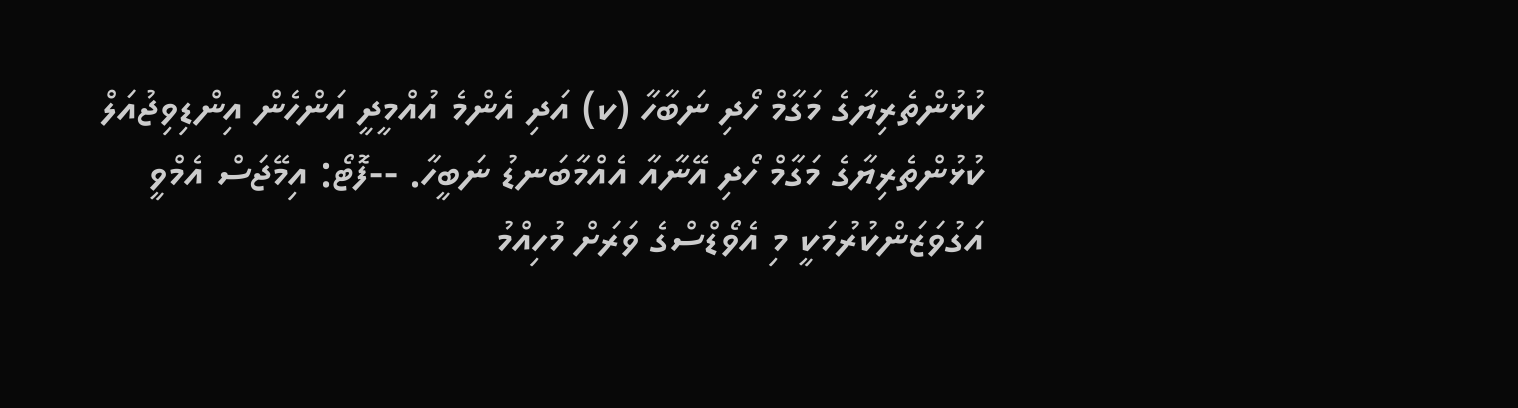ކުޅުންތެރިޔާގެ މަގާމް ހޯދި ނަބާހާ (ކ) އަދި އެންމެ އުއްމީދީ އަންހެން އިންޑިވިޖުއަލް ކުޅުންތެރިޔާގެ މަގާމް ހޯދި އޭނާއާ އެއްމާބަނޑު ނަބީހާ. --ފޮޓޯ: އިމޭޖަސް އެމްވީ
އަގުވަޒަންކުރުމަކީ މި އެވޯޑްސްގެ ވަރަށް މުހިއްމު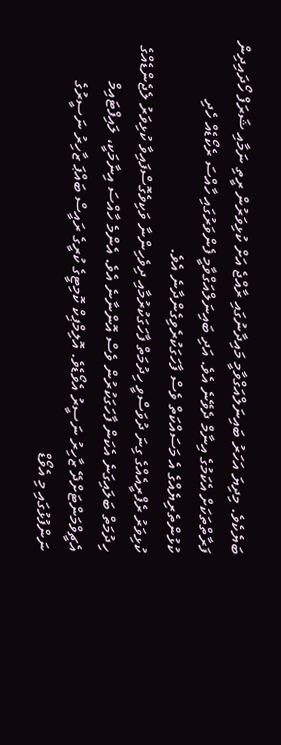ބަޔެކެވެ. މިދިޔަ އަހަރު ބައިނަލްއަގްވާމީ މައިދާނުގައި ރާއްޖެ އަށް ކުޅިވަރުން ރީތި ނަމާއި ޝަރަފް ހޯދައިދިން ފަރާތްތަކަށް އެކަމުގެ އިނާމް ދެވޭނެ އެވެ. އަދި ބައިނަލްއަގްވާމީ ފެންވަރުގައި ހާއްސަ ރެކޯޑެއް ހެދި ކުޅުންތެރިޔެއްގެ އެ މަސައްކަތް ވެސް ފާހަގަކުރެވިގެންދާނެ އެވެ.
ކުޅިވަރު ރެފްރީއެއްގެ ގިނަ ދުވަސްވީ ހިދުމަތް ފާހަގަކުރުމާއި ދިވެހިންނާ ވަކިވެގޮސްފައިވާ ކުޅިވަރު ލެޖެންޑެއްގެ ހިދުމަތް ބަލައިގަނެ އެކަން ފާހަގަކުރުން ވެސް އޮންނާނެ އެވެ. އެންމެ ހާއްސަ އިނާމަކީ، ލައިފްޓައިމް އެޗީވްމަންޓަށްދޭ ޒާހިރު ނަސީރު އެވޯޑެވެ. އޮލިމްޕިކް ކޮމިޓީގެ ކުރީގެ ރައީސް ބައްޕަ ޒާހިރު ނަސީރުގެ ނަންފުޅުގައި މި އެވޯޑް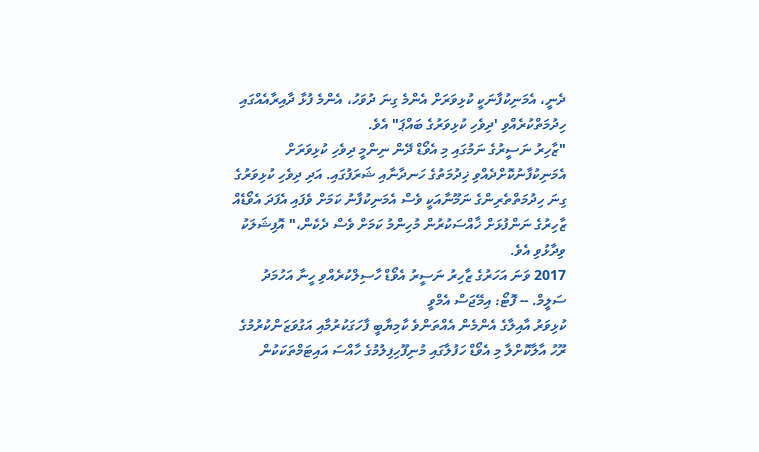ދެނީ، އެމަނިކުފާނަކީ ކުޅިވަރަށް އެންމެ ގިނަ ދުވަހު، އެންމެ ފުޅާ ދާއިރާއެއްގައި ހިދުމަތްކުރެއްވި 'ދިވެހި ކުޅިވަރުގެ ބައްޕަ" އެވެ.
"ޒާހިރު ނަސީރުގެ ނަމުގައި މި އެވޯޑް ދޭން ނިންމީ ދިވެހި ކުޅިވަރަށް އެމަނިކުފާނުކޮށްދެއްވި ޚިދުމަތުގެ ހަނދާނާއި ޝަރަފުގައި. އަދި ދިވެހި ކުޅިވަރުގެ ގިނަ ހިދުމަތްތެރިންގެ ނަމޫނާއަކީ ވެސް އެމަނިކުފާނު ކަމަށް ވެފައި އެފަދަ އެވޯޑެއް ޒާހިރުގެ ނަންފުޅަށް ޚާއްސަކުރުން މުހިންމު ކަމަށް ވެސް ދެކެން،" އޮފިޝަލަކު ވިދާޅުވި އެވެ.
2017 ވަނަ އަހަރުގެ ޒާހިރު ނަސީރު އެވޯޑް ހާސިލްކުރެއްވި ހީނާ އަހުމަދު ސަލީމް. -- ފޮޓޯ: އިމޭޖަސް އެމްވީ
ކުޅިވަރު އާއިލާގެ އެންމެން އެއްތަންވެ ކާމިޔާބީ ފާހަގަކުރުމާއި އަގުވަޒަންކުރުމުގެ ރޫހު އާލާކޮށްލާ މި އެވޯޑް ހަފުލާގައި މުނިފޫހިފިލުމުގެ ހާއްސަ އައިޓަމްތަކަކުން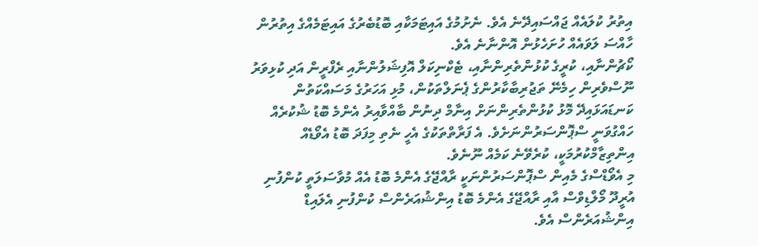އިތުރު ކުލައެއް ޖައްސައިދޭނެ އެވެ. ނެށުމުގެ އައިޓަމަކާއި ބޮޑުބެރުގެ އައިޓަމެއްގެ އިތުރުން ހާއްސަ ލަވައެއް ހުށަހެޅުން އޮންނާނެ އެވެ.
ކޯޗުންނާއި، ކުރީގެ ކުޅުންތެރިންނާއި، ޓެކްނިކަލް އޮފިޝަލުންނާއި ރެފްރީން އަދި ކުޅިވަރު ނޫސްވެރިން ހިމެނޭ ތަޖުރިބާކާރުންގެ ޕެނަލްތަކުން، މުޅި އަހަރުގެ މަސައްކަތުން ކަނޑައަޅައިދޭ މޮޅު ކުޅުންތެރިންނަށް އިނާމް ދިނުން ބާއްވާއިރު އެންމެ ބޮޑު ޝުކުރެއް ހައްގުވަނީ ސްޕޮންސަރުންނަށެވެ. އެ ފަރާތްތަކުގެ އެހީ ނެތި މިފަދަ ބޮޑު އެވޯޑެއް އިންތިޒާމްކުރުމަކީ، ކުރެވޭނެ ކަމެއް ނޫނެވެ.
މި އެވޯޑްސްގެ މެއިން ސްޕޮންސަރުންނަކީ ރާއްޖޭގެ އެންމެ ބޮޑު އެއް މުވާސަލަތީ ކުންފުނި އުރީދޫ މޯލްޑިވްސް އާއި ރާއްޖޭގެ އެންމެ ބޮޑު އިންޝުއަރެންސް ކުންފުނި އެލައިޑް އިންޝުއަރެންސް އެވެ.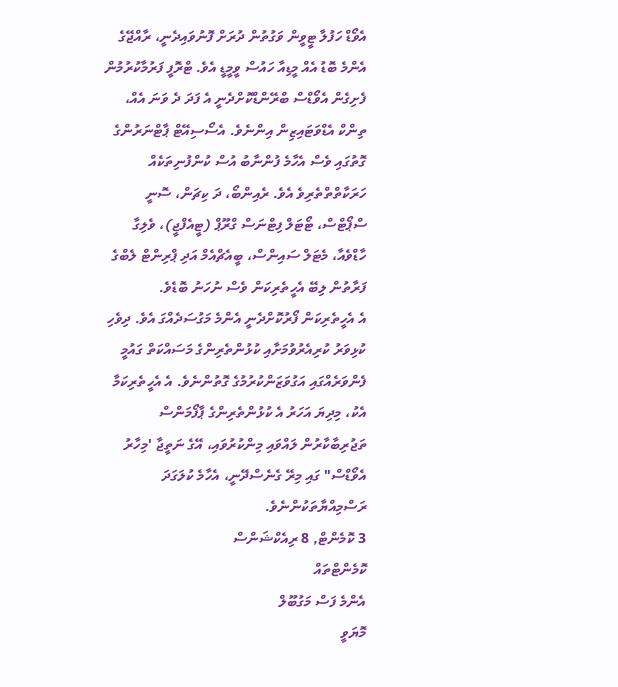އެވޯޑް ހަފުލާ ޓީވީން ވަގުތުން ދުރަށް ފޮނުވައިދެނީ، ރާއްޖޭގެ އެންމެ ބޮޑު އެއް މީޑިއާ ހައުސް ވީމީޑީ އެވެ. ޓްރޮފީ ފަރުމާކުރުމުން ފެށިގެން އެވޯޑްސް ބްރޭންޑްކޮށްދެނީ އެ ފަދަ ދެ ވަނަ އެއް، ތިންކް އެޑްވަޓައިޒިން އިންނެވެ. އެސޯސިއޭޓް ޕާޓްނަރުންގެ ގޮތުގައި ވެސް އެހާމެ ފުންނާބު އުސް ކުންފުނިތަކެއް ހަރަކާތްތްތެރިވެ އެވެ. ރެއިންބޯ، ދަ ކިޗަން، ސޮނީ ސްޕޯޓްސް، ޓޯޓަލް ފިޓްނަސް ގްރޫޕް (ޓީއެފްޖީ)، ވެލިގާ ހާޑްވެއާ، މެޓަލް ސައިންސް، ބީއެޗްއެމް އަދި ޕްރިންޓް ލެބްގެ ފަރާތުން ލިބޭ އެހީތެރިކަން ވެސް ނުހަނު ބޮޑެވެ.
އެ އެހީތެރިކަން ފޯރުކޮށްދެނީ އެންމެ މަގުސަދެއްގަ އެވެ. ދިވެހި ކުޅިވަރު ކުރިއެރުވުމަށާއި ކުޅުންތެރިންގެ މަސައްކަތް ގައުމީ ފެންވަރެއްގައި އަގުވަޒަންކުރުމުގެ ގޮތުންނެވެ. އެ އެހީތެރިކަމާ އެކު، މިދިޔަ އަހަރު އެ ކުޅުންތެރިންގެ ޕާފޯމަންސް ތަޖުރިބާކާރުން ލައްވައި މިންކުރުވައި، އޭގެ ނަތީޖާ 'މިހާރު އެވޯޑްސް" ގައި މިރޭ ގެނެސްދޭނީ، އެހާމެ ކުލަގަދަ ރަސްމިއްޔާތަކުންނެވެ.
3 ކޮމެންޓް, 8 ރިއެކްޝަންސް
ކޮމެންޓްތައް
އެންމެ ފަސް މަގުބޫލް
މޮޔަވީ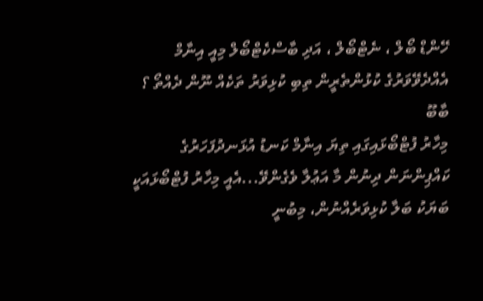ހޭންޑް ބޯލް ، ނެޓްބޯލް ، އަދި ބާސްކެޓްބޯލް މިއީ އިނާމް އެއްދެވޭވަރުގެ ކުޅުންތެރީން ތިބި ކުޅިވަރު ތަކެއް ނޫން ދެއްތޯ ؟
ބާބޫ
މިހާރު ފުޓްބޯޅައިގައި ތިޔަ އިނާމް ކަނޑު އުޅަނދުފަހަރުގެ ކައްޕިންނަން ދިނުން މާ އަޢުލާ ވެގެންވޭ...އެއީ މިހާރު ފުޓްބޯޅައަކީ ބަޔަކު ބަލާ ކުޅިވަރެއްނުން، މިބުނީ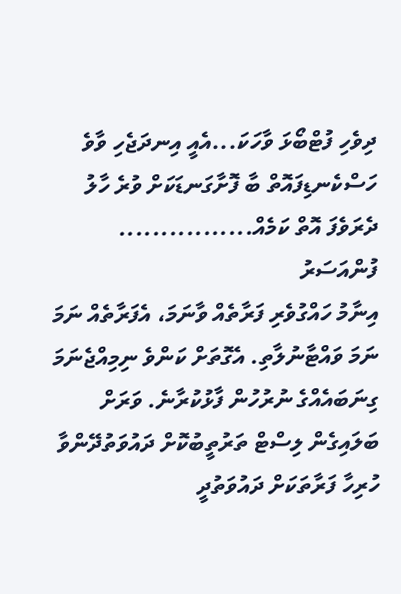ދިވެހި ފުޓްބޯޅަ ވާހަކަ...އެއީ އިނދަޖެހި ވާވެ ހަސްކެނޑިފައޮތް ބާ ފޮށާގަނޑަކަށް ވުރެ ހާލު ދެރަވެފަ އޮތް ކަމެއް................
ފުންއަސަރު
އިނާމު ހައްގުވެރި ފަރާތެއް ވާނަމަ، އެފަރާތެއް ނަމަ ނަމަ ވައްޓާނުލާތި. އެގޮތަށް ކަންވެ ނިމިއްޖެނަމަ ގިނަބައެއްގެ ނުރުހުން ފާޅުކުރާނެ. ވަރަށް ބަލައިގެން ލިސްޓް ތަރުތީބުކޮށް ދައުވަތުދޭންވާ ހުރިހާ ފަރާތަކަށް ދައުވަތުދީ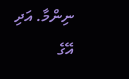ނިންމާ. އަދި އޭގެ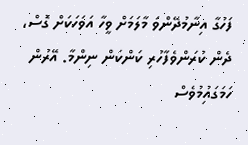ފަހުގާ އިނާމުދޭންވަ މާލަމަށް ވީހާ އަވަހަކަށް ގޮސް، ދެން ކުރަންވެފާހުރި ކަންކަން ނިންމާ. އޭރުން ހަމަގައުިމުވެސް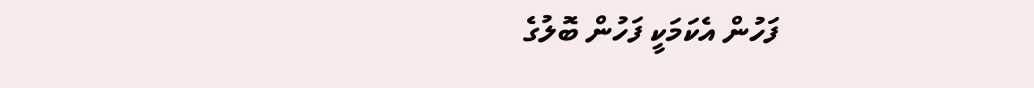ފަހުން އެކަމަކީ ފަހުން ބޮލުގެ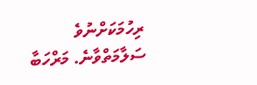ރިހުމަކަށްނުވެ ސަލާމަތްވާނެ. މަރްހަބާ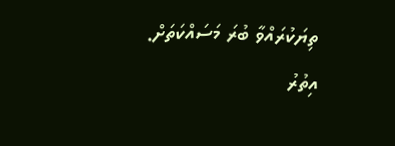ތިޔަކުރައްވާ ބުރަ މަސައްކަތަށް.
އިތުރު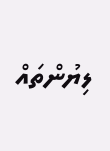ލިޔުންތައް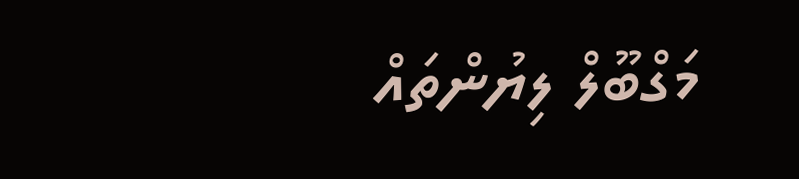މަގްބޫލް ލިޔުންތައް